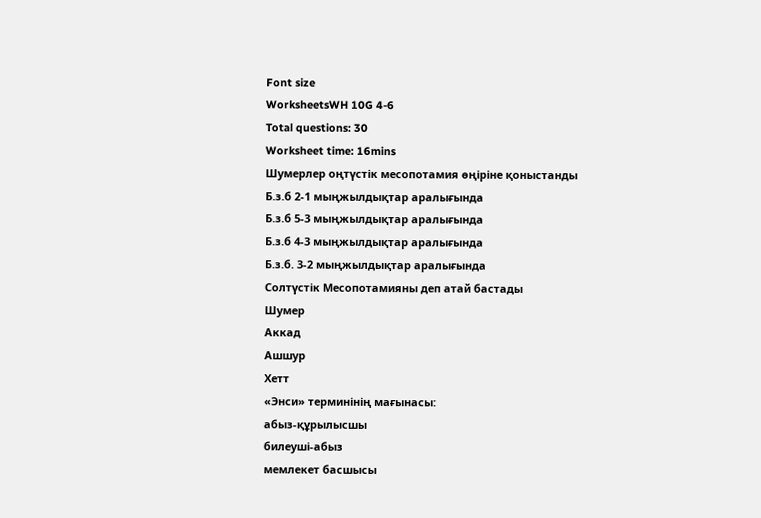Font size
WorksheetsWH 10G 4-6
Total questions: 30
Worksheet time: 16mins
Шумерлер оңтүстік месопотамия өңіріне қоныстанды
Б.з.б 2-1 мыңжылдықтар аралығында
Б.з.б 5-3 мыңжылдықтар аралығында
Б.з.б 4-3 мыңжылдықтар аралығында
Б.з.б. 3-2 мыңжылдықтар аралығында
Солтүстік Месопотамияны деп атай бастады
Шумер
Аккад
Ашшур
Хетт
«Энси» терминінің мағынасы:
абыз-құрылысшы
билеуші-абыз
мемлекет басшысы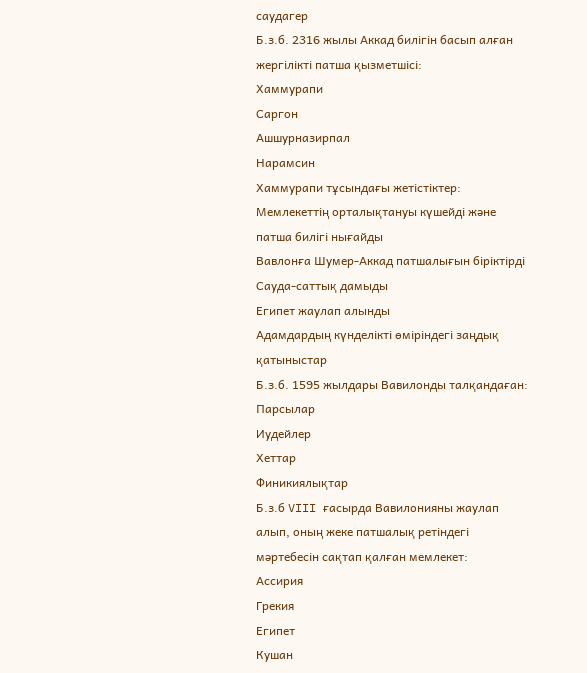саудагер
Б.з.б. 2316 жылы Аккад билігін басып алған жергілікті патша қызметшісі:
Хаммурапи
Саргон
Ашшурназирпал
Нарамсин
Хаммурапи тұсындағы жетістіктер:
Мемлекеттің орталықтануы күшейді және патша билігі нығайды
Вавлонға Шумер-Аккад патшалығын біріктірді
Сауда-саттық дамыды
Египет жаулап алынды
Адамдардың күнделікті өміріндегі заңдық қатыныстар
Б.з.б. 1595 жылдары Вавилонды талқандаған:
Парсылар
Иудейлер
Хеттар
Финикиялықтар
Б.з.б VIII ғасырда Вавилонияны жаулап алып, оның жеке патшалық ретіндегі мәртебесін сақтап қалған мемлекет:
Ассирия
Грекия
Египет
Кушан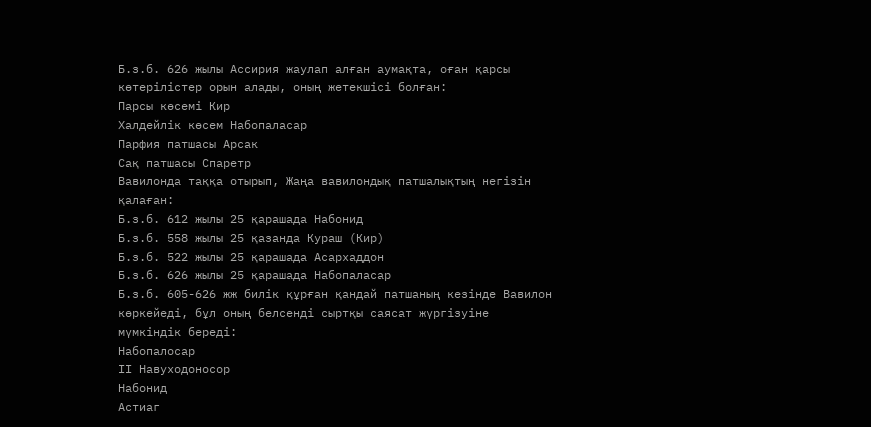Б.з.б. 626 жылы Ассирия жаулап алған аумақта, оған қарсы көтерілістер орын алады, оның жетекшісі болған:
Парсы көсемі Кир
Халдейлік көсем Набопаласар
Парфия патшасы Арсак
Сақ патшасы Спаретр
Вавилонда таққа отырып, Жаңа вавилондық патшалықтың негізін қалаған:
Б.з.б. 612 жылы 25 қарашада Набонид
Б.з.б. 558 жылы 25 қазанда Кураш (Кир)
Б.з.б. 522 жылы 25 қарашада Асархаддон
Б.з.б. 626 жылы 25 қарашада Набопаласар
Б.з.б. 605-626 жж билік құрған қандай патшаның кезінде Вавилон көркейеді, бұл оның белсенді сыртқы саясат жүргізуіне мүмкіндік береді:
Набопалосар
ІІ Навуходоносор
Набонид
Астиаг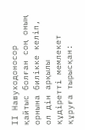ІІ Навуходоносор қайтыс болған соң оның орнына билікке келіп, ол дін арқылы құдіретті мемлекет құруға тырысқан: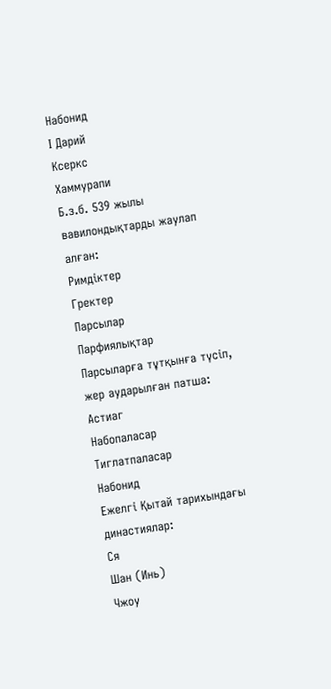Набонид
І Дарий
Ксеркс
Хаммурапи
Б.з.б. 539 жылы вавилондықтарды жаулап алған:
Римдіктер
Гректер
Парсылар
Парфиялықтар
Парсыларға тұтқынға түсіп, жер аударылған патша:
Астиаг
Набопаласар
Тиглатпаласар
Набонид
Ежелгі Қытай тарихындағы династиялар:
Ся
Шан (Инь)
Чжоу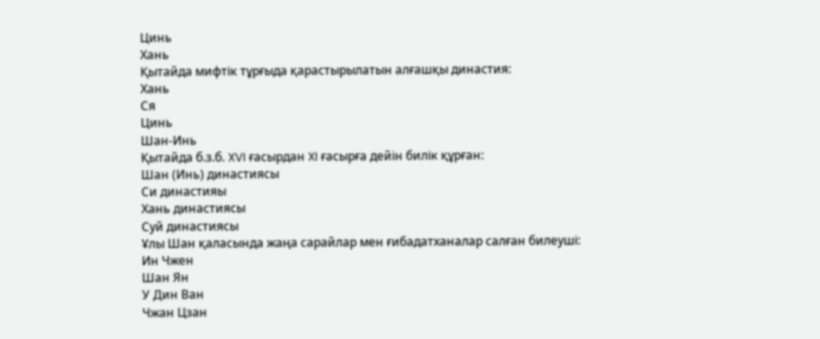Цинь
Хань
Қытайда мифтік тұрғыда қарастырылатын алғашқы династия:
Хань
Ся
Цинь
Шан-Инь
Қытайда б.з.б. XVI ғасырдан XI ғасырға дейін билік құрған:
Шан (Инь) династиясы
Си династияы
Хань династиясы
Суй династиясы
Ұлы Шан қаласында жаңа сарайлар мен ғибадатханалар салған билеуші:
Ин Чжен
Шан Ян
У Дин Ван
Чжан Цзан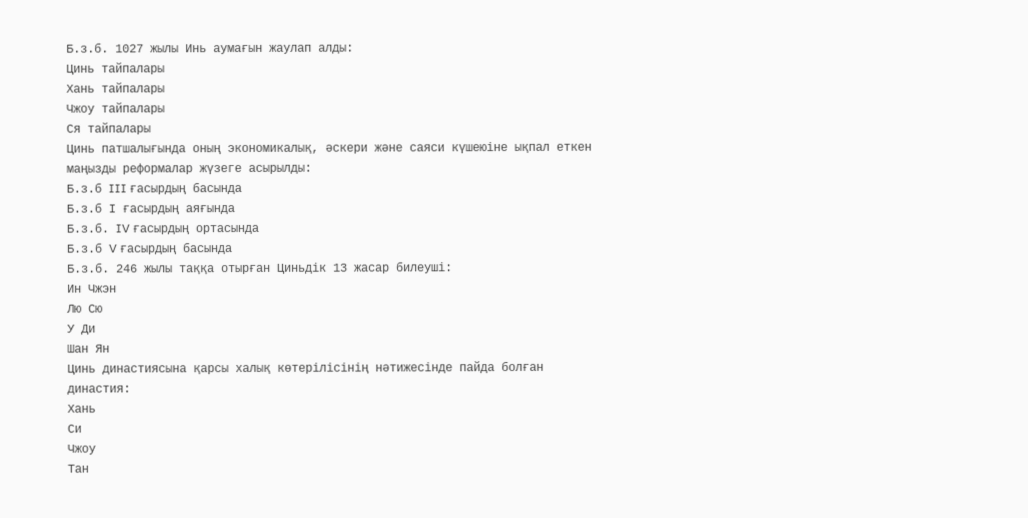Б.з.б. 1027 жылы Инь аумағын жаулап алды:
Цинь тайпалары
Хань тайпалары
Чжоу тайпалары
Ся тайпалары
Цинь патшалығында оның экономикалық, әскери және саяси күшеюіне ықпал еткен маңызды реформалар жүзеге асырылды:
Б.з.б III ғасырдың басында
Б.з.б І ғасырдың аяғында
Б.з.б. IV ғасырдың ортасында
Б.з.б V ғасырдың басында
Б.з.б. 246 жылы таққа отырған Циньдік 13 жасар билеуші:
Ин Чжэн
Лю Сю
У Ди
Шан Ян
Цинь династиясына қарсы халық көтерілісінің нәтижесінде пайда болған династия:
Хань
Си
Чжоу
Тан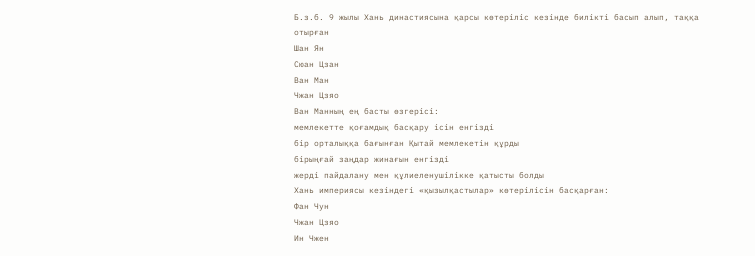Б.з.б. 9 жылы Хань династиясына қарсы көтеріліс кезінде билікті басып алып, таққа отырған
Шан Ян
Сюан Цзан
Ван Ман
Чжан Цзяо
Ван Манның ең басты өзгерісі:
мемлекетте қоғамдық басқару ісін енгізді
бір орталыққа бағынған Қытай мемлекетін құрды
бірыңғай заңдар жинағын енгізді
жерді пайдалану мен құлиеленушілікке қатысты болды
Хань империясы кезіндегі «қызылқастылар» көтерілісін басқарған:
Фан Чун
Чжан Цзяо
Ин Чжен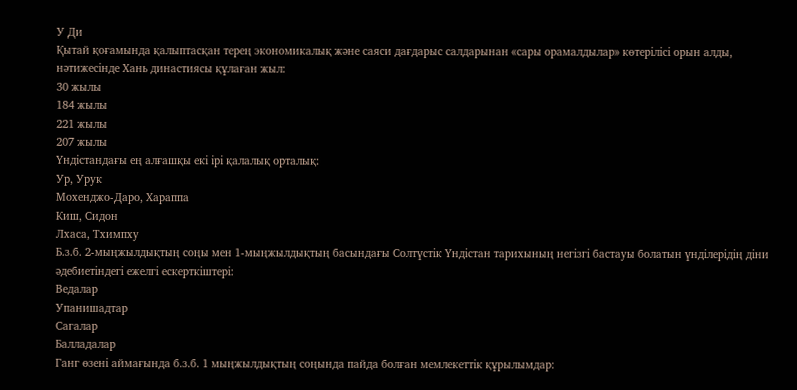У Ди
Қытай қоғамында қалыптасқан терең экономикалық және саяси дағдарыс салдарынан «сары орамалдылар» көтерілісі орын алды, нәтижесінде Хань династиясы құлаған жыл:
30 жылы
184 жылы
221 жылы
207 жылы
Үндістандағы ең алғашқы екі ірі қалалық орталық:
Ур, Урук
Мохенджо-Даро, Хараппа
Киш, Сидон
Лхаса, Тхимпху
Б.з.б. 2-мыңжылдықтың соңы мен 1-мыңжылдықтың басындағы Солтүстік Үндістан тарихының негізгі бастауы болатын үнділерідің діни әдебиетіндегі ежелгі ескерткіштері:
Ведалар
Упанишадтар
Сагалар
Балладалар
Ганг өзені аймағында б.з.б. 1 мыңжылдықтың соңында пайда болған мемлекеттік құрылымдар: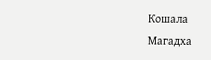Кошала
Магадха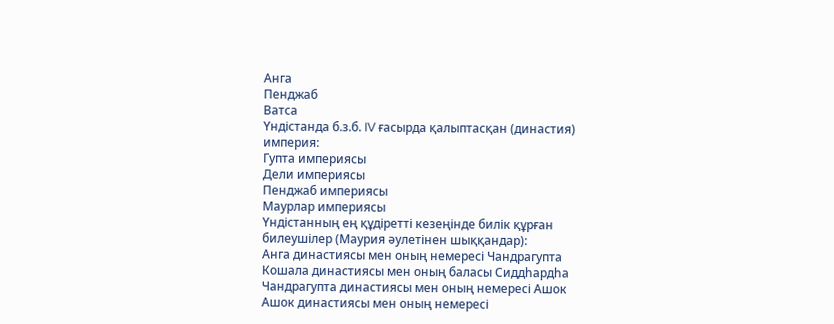Анга
Пенджаб
Ватса
Үндістанда б.з.б. IV ғасырда қалыптасқан (династия) империя:
Гупта империясы
Дели империясы
Пенджаб империясы
Маурлар империясы
Үндістанның ең құдіретті кезеңінде билік құрған билеушілер (Маурия әулетінен шыққандар):
Анга династиясы мен оның немересі Чандрагупта
Кошала династиясы мен оның баласы Сиддһардһа
Чандрагупта династиясы мен оның немересі Ашок
Ашок династиясы мен оның немересі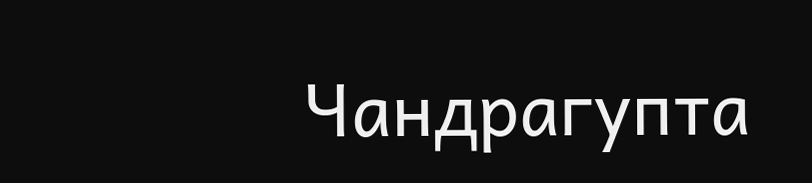Чандрагупта